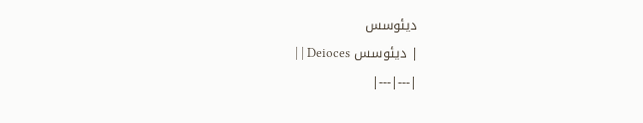ديئوسس
| ديئوسس Deioces | |
|---|---|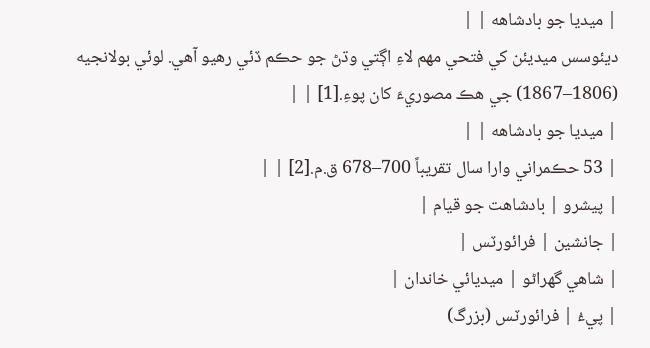| ميديا جو بادشاهه | |
ديئوسس ميديئن کي فتحي مهم لاءِ اڳتي وڌڻ جو حڪم ڏئي رهيو آهي. لوئي بولانجيه (1806–1867) جي هڪ مصوريءَ کان پوءِ.[1] | |
| ميديا جو بادشاهه | |
| 53 حڪمراني وارا سال تقريباً 700–678 ق.م.[2] | |
| پيشرو | بادشاهت جو قيام |
| جانشين | فرائورٽس |
| شاھي گھراڻو | ميديائي خاندان |
| پيءُ | فرائورٽس (بزرگ)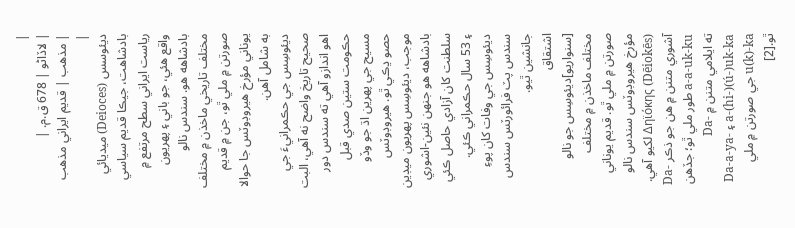|
| لاڏاڻو | 678 ق.م. |
| مذھب | قديم ايراني مذهب |
ديئوسس (Deioces) ميديائي بادشاهت، جيڪا قديم سياسي رياست ايراني سطح مرتفع ۾ واقع هئي، جو باني ۽ پهريون بادشاهه هو. سندس نالو مختلف تاريخي ماخذن ۾ مختلف صورتن ۾ ملي ٿو، جن ۾ قديم يوناني مؤرخ هيروڊوٽس جا حوالا به شامل آهن.
ديئوسِس جي حڪمرانيءَ جي صحيح تاريخ واضح نه آهي، البت اهو اندازو آهي ته سندس دور حڪومت ستين صدي قبل مسيح جي پهرين اڌ جو وڏو حصو ڍڪي ٿو. هيروڊوٽس موجب، ديئوسِس پهريون ميڊين بادشاهه هو جنهن نئين-اشوري سلطنت کان آزادي حاصل ڪئي ۽ 53 سال حڪمراني ڪئي. ديئوسِس جي وفات کان پوءِ سندس پٽ فرائورٽس سندس جانشين ٿيو.
اشتقاق
[سنواريو]ديئوسِس جو نالو مختلف ماخذن ۾ مختلف صورتن ۾ ملي ٿو. قديم يوناني مؤرخ هيروڊوٽس سندس نالو Δηϊόκης (Dēiokēs) لکيو آهي. آشوري متنن ۾ هن جو ذڪر Da-a-a-uk-ku طور ملي ٿو؛ جڏهن ته ايلامي متنن ۾ Da-a-(hi-)(ú-)uk-ka ۽ Da-a-ya-u(k)-ka جي صورتن ۾ ملي ٿو.[2]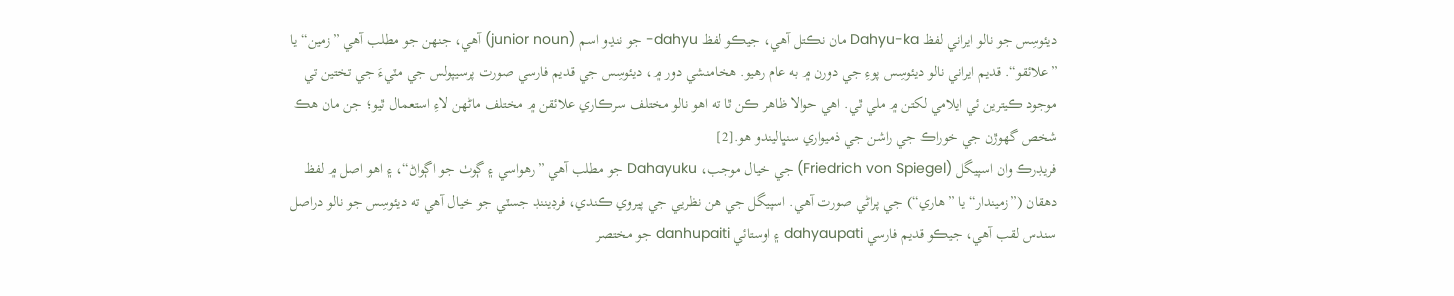ديئوسِس جو نالو ايراني لفظ Dahyu-ka مان نڪتل آهي، جيڪو لفظ dahyu- جو ننڍو اسم (junior noun) آهي، جنهن جو مطلب آهي ”زمين“ يا ”علائقو“. قديم ايراني نالو ديئوسِس پوءِ جي دورن ۾ به عام رهيو. هخامنشي دور ۾، ديئوسِس جي قديم فارسي صورت پرسيپولس جي مٽيءَ جي تختين تي موجود ڪيترين ئي ايلامي لکتن ۾ ملي ٿي. اهي حوالا ظاهر ڪن ٿا ته اهو نالو مختلف سرڪاري علائقن ۾ مختلف ماڻهن لاءِ استعمال ٿيو؛ جن مان هڪ شخص گھوڙن جي خوراڪ جي راشن جي ذميواري سنڀاليندو هو.[2]
فريڊرڪ وان اسپيگل (Friedrich von Spiegel) جي خيال موجب، Dahayuku جو مطلب آهي ”رهواسي ۽ ڳوٺ جو اڳواڻ“، ۽ اهو اصل ۾ لفظ دھقان (”زميندار“ يا ”هاري“) جي پراڻي صورت آهي. اسپيگل جي هن نظريي جي پيروي ڪندي، فرڊيننڊ جسٽي جو خيال آهي ته ديئوسِس جو نالو دراصل سندس لقب آهي، جيڪو قديم فارسي dahyaupati ۽ اوستائي danhupaiti جو مختصر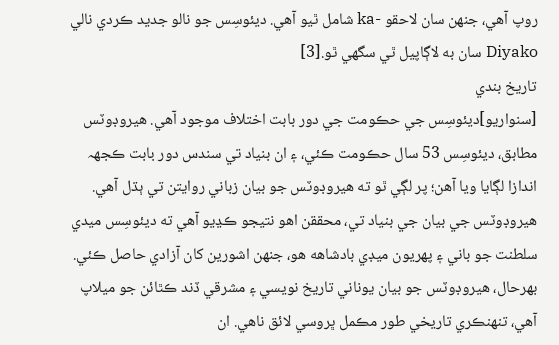روپ آهي، جنهن سان لاحقو -ka شامل ٿيو آهي. ديئوسِس جو نالو جديد ڪردي نالي Diyako سان به لاڳاپيل ٿي سگهي ٿو.[3]
تاريخ بندي
[سنواريو]ديئوسِس جي حڪومت جي دور بابت اختلاف موجود آهي. هيروڊوٽس مطابق، ديئوسِس 53 سال حڪومت ڪئي، ۽ ان بنياد تي سندس دور بابت ڪجهہ اندازا لڳايا ويا آهن؛ پر لڳي ٿو ته هيروڊوٽس جو بيان زباني روايتن تي ٻڌل آهي. هيروڊوٽس جي بيان جي بنياد تي، محققن اهو نتيجو ڪڍيو آهي ته ديئوسِس ميدي سلطنت جو باني ۽ پهريون ميڊي بادشاهه هو، جنهن اشورين کان آزادي حاصل ڪئي. بهرحال، هيروڊوٽس جو بيان يوناني تاريخ نويسي ۽ مشرقي ڏند ڪٿائن جو ميلاپ آهي، تنهنڪري تاريخي طور مڪمل ڀروسي لائق ناهي. ان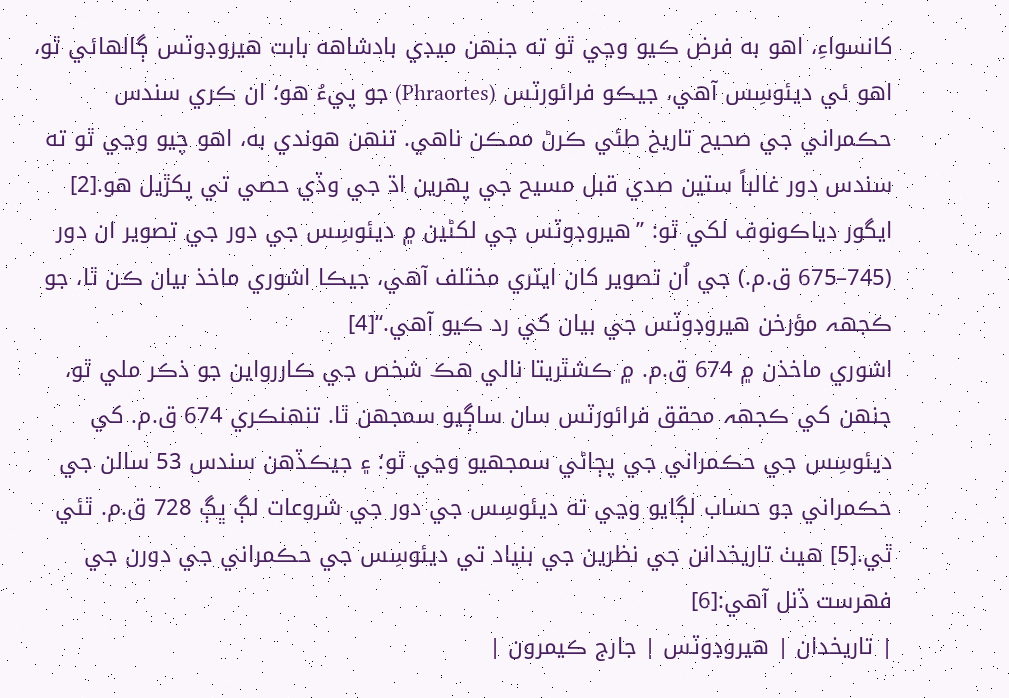کانسواءِ، اهو به فرض ڪيو وڃي ٿو ته جنهن ميڊي بادشاهه بابت هيروڊوٽس ڳالهائي ٿو، اهو ئي ديئوسِس آهي، جيڪو فرائورٽس (Phraortes) جو پيءُ هو؛ ان ڪري سندس حڪمراني جي صحيح تاريخ طئي ڪرڻ ممڪن ناهي. تنهن هوندي به، اهو چيو وڃي ٿو ته سندس دور غالباً ستين صدي قبل مسيح جي پهرين اڌ جي وڏي حصي تي پکڙيل هو.[2] ايگور دياڪونوف لکي ٿو: ”هيروڊوٽس جي لکڻين ۾ ديئوسِس جي دور جي تصوير ان دور (745–675 ق.م.) جي اُن تصوير کان ايتري مختلف آهي، جيڪا اشوري ماخذ بيان ڪن ٿا، جو ڪجهہ مؤرخن هيروڊوٽس جي بيان کي رد ڪيو آهي.“[4]
اشوري ماخذن ۾ 674 ق.م. ۾ ڪشٿريتا نالي هڪ شخص جي ڪاررواين جو ذڪر ملي ٿو، جنهن کي ڪجهہ محقق فرائورٽس سان ساڳيو سمجهن ٿا. تنهنڪري 674 ق.م. کي ديئوسِس جي حڪمراني جي پڄاڻي سمجهيو وڃي ٿو؛ ۽ جيڪڏهن سندس 53 سالن جي حڪمراني جو حساب لڳايو وڃي ته ديئوسِس جي دور جي شروعات لڳ ڀڳ 728 ق.م. ٿئي ٿي.[5] هيٺ تاريخدانن جي نظرين جي بنياد تي ديئوسِس جي حڪمراني جي دورن جي فهرست ڏنل آهي:[6]
| تاريخدان | هيروڊوٽس | جارج ڪيمرون |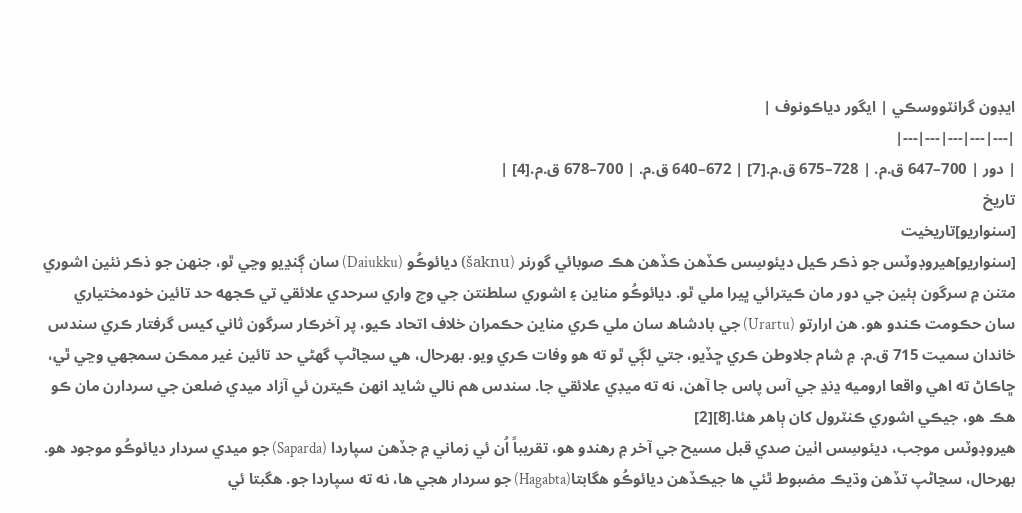ايڊون گرانٽووسڪي | ايگور دياڪونوف |
|---|---|---|---|---|
| دور | 700–647 ق.م. | 728–675 ق.م.[7] | 672–640 ق.م. | 700–678 ق.م.[4] |
تاريخ
[سنواريو]تاريخيت
[سنواريو]هيروڊوٽس جو ذڪر ڪيل ديئوسِس ڪڏهن ڪڏهن هڪ صوبائي گورنر (šaknu) ديائوڪُو (Daiukku) سان ڳنڍيو وڃي ٿو، جنهن جو ذڪر نئين اشوري متنن ۾ سرگون ٻئين جي دور مان ڪيترائي ڀيرا ملي ٿو. ديائوڪُو مناين ۽ اشوري سلطنتن جي وچ واري سرحدي علائقي تي ڪجهه حد تائين خودمختياري سان حڪومت ڪندو هو. هن ارارتو (Urartu) جي بادشاھ سان ملي ڪري مناين حڪمران خلاف اتحاد ڪيو، پر آخرڪار سرگون ثاني کيس گرفتار ڪري سندس خاندان سميت 715 ق.م. ۾ شام جلاوطن ڪري ڇڏيو، جتي لڳي ٿو ته هو وفات ڪري ويو. بهرحال، هي سڃاڻپ گهڻي حد تائين غير ممڪن سمجهي وڃي ٿي، ڇاڪاڻ ته اهي واقعا اروميه ڍنڍ جي آس پاس جا آهن، نه ته ميڊي علائقي جا. سندس هم نالي شايد انهن ڪيترن ئي آزاد ميدي ضلعن جي سردارن مان ڪو هڪ هو، جيڪي اشوري ڪنٽرول کان ٻاهر هئا.[8][2]
هيروڊوٽس موجب، ديئوسِس اٺين صدي قبل مسيح جي آخر ۾ رهندو هو، تقريباً اُن ئي زماني ۾ جڏهن سپاردا (Saparda) جو ميدي سردار ديائوڪُو موجود هو. بهرحال، سڃاڻپ تڏهن وڌيڪ مضبوط ٿئي ها جيڪڏهن ديائوڪُو ھگابتا(Hagabta) جو سردار هجي ها، نه ته سپاردا جو. هگبتا ئي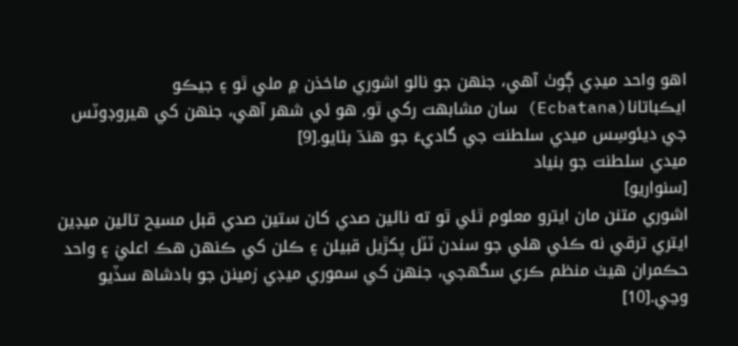اهو واحد ميڊي ڳوٺ آهي، جنهن جو نالو اشوري ماخذن ۾ ملي ٿو ۽ جيڪو ايڪباتانا(Ecbatana) سان مشابهت رکي ٿو, هو ئي شهر آهي، جنهن کي هيروڊوٽس جي ديئوسِس ميدي سلطنت جي گاديءَ جو هنڌ بڻايو.[9]
ميدي سلطنت جو بنياد
[سنواريو]
اشوري متنن مان ايترو معلوم ٿئي ٿو ته نائين صدي کان ستين صدي قبل مسيح تائين ميڊين ايتري ترقي نه ڪئي هئي جو سندن ٽٽل پکڙيل قبيلن ۽ ڪلن کي ڪنهن هڪ اعليٰ ۽ واحد حڪمران هيٺ منظم ڪري سگهجي، جنهن کي سموري ميڊي زمينن جو بادشاھ سڏيو وڃي.[10]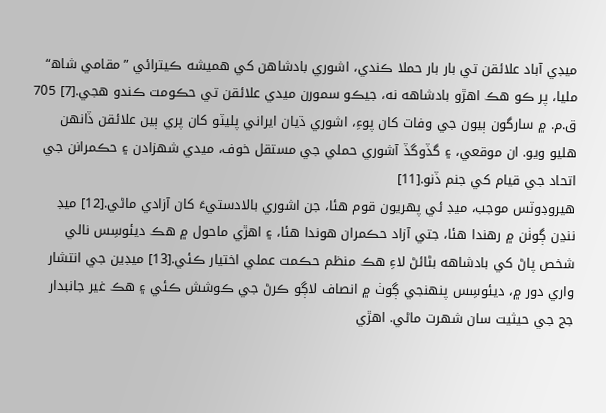ميڊي آباد علائقن تي بار بار حملا ڪندي، اشوري بادشاهن کي هميشه ڪيترائي ”مقامي شاھ“ مليا، پر ڪو هڪ اهڙو بادشاهه نه، جيڪو سمورن ميدي علائقن تي حڪومت ڪندو هجي.[7] 705 ق.م. ۾ سارگون ٻيون جي وفات کان پوءِ، اشوري ڌيان ايراني پليٽو کان پري ٻين علائقن ڏانهن هليو ويو. ان موقعي، ۽ گڏوگڏ آشوري حملي جي مستقل خوف، ميدي شهزادن ۽ حڪمرانن جي اتحاد جي قيام کي جنم ڏنو.[11]
ھيروڊوٽس موجب، ميڊ ئي پهريون قوم هئا، جن اشوري بالادستيءَ کان آزادي ماڻي.[12] ميڊ ننڍن ڳوٺن ۾ رهندا هئا، جتي آزاد حڪمران هوندا هئا، ۽ اهڙي ماحول ۾ هڪ ديئوسِس نالي شخص پاڻ کي بادشاهه بڻائڻ لاءِ هڪ منظم حڪمت عملي اختيار ڪئي.[13] ميڊين جي انتشار واري دور ۾، ديئوسِس پنهنجي ڳوٺ ۾ انصاف لاڳو ڪرڻ جي ڪوشش ڪئي ۽ هڪ غير جانبدار جج جي حيثيت سان شهرت ماڻي. اهڙي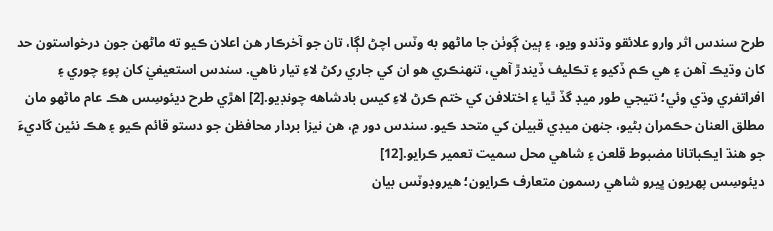طرح سندس اثر وارو علائقو وڌندو ويو، ۽ ٻين ڳوٺن جا ماڻهو به وٽس اچڻ لڳا، تان جو آخرڪار هن اعلان ڪيو ته ماڻهن جون درخواستون حد کان وڌيڪ آهن ۽ هي ڪم ڏکيو ۽ تڪليف ڏيندڙ آهي، تنهنڪري هو ان کي جاري رکڻ لاءِ تيار ناهي. سندس استعيفيٰ کان پوءِ چوري ۽ افراتفري وڌي وئي؛ نتيجي طور ميڊ گڏ ٿيا ۽ اختلافن کي ختم ڪرڻ لاءِ کيس بادشاهه چونڊيو.[2] اهڙي طرح ديئوسِس هڪ عام ماڻهو مان مطلق العنان حڪمران بڻيو، جنهن ميڊي قبيلن کي متحد ڪيو. سندس دور ۾، هن نيزا بردار محافظن جو دستو قائم ڪيو ۽ هڪ نئين گاديءَ جو هنڌ ايڪباتانا مضبوط قلعن ۽ شاهي محل سميت تعمير ڪرايو.[12]
ديئوسِس پهريون ڀيرو شاهي رسمون متعارف ڪرايون؛ هيروڊوٽس بيان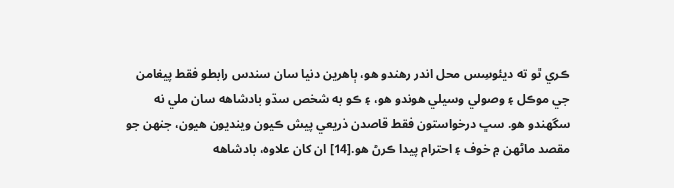ڪري ٿو ته ديئوسِس محل اندر رهندو هو، ٻاهرين دنيا سان سندس رابطو فقط پيغامن جي موڪل ۽ وصولي وسيلي هوندو هو، ۽ ڪو به شخص سڌو بادشاهه سان ملي نه سگهندو هو. سڀ درخواستون فقط قاصدن ذريعي پيش ڪيون وينديون هيون، جنهن جو مقصد ماڻهن ۾ خوف ۽ احترام پيدا ڪرڻ هو.[14] ان کان علاوه، بادشاهه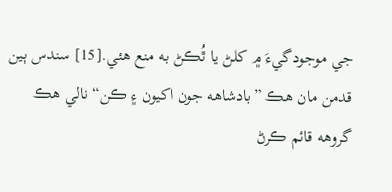جي موجودگيءَ ۾ کلڻ يا ٿُڪڻ به منع هئي.[15] سندس ٻين قدمن مان هڪ ”بادشاهه جون اکيون ۽ ڪن“ نالي هڪ گروهه قائم ڪرڻ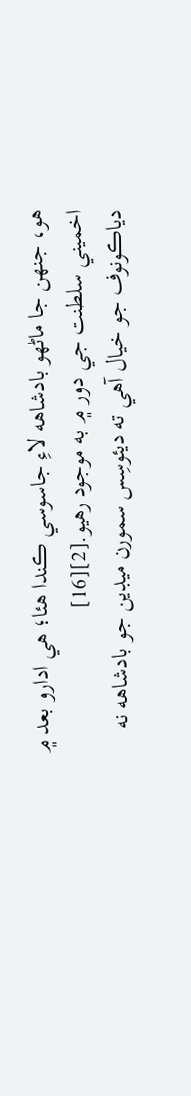هو، جنهن جا ماڻهو بادشاهه لاءِ جاسوسي ڪندا هئا؛ هي ادارو بعد ۾ اخميني سلطنت جي دور ۾ به موجود رهيو.[2][16]
دياڪونوف جو خيال آهي ته ديئوسِس سمورن ميڊين جو بادشاهه نه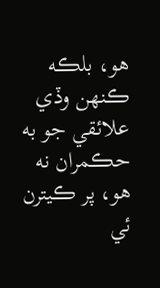هو، بلڪه ڪنهن وڏي علائقي جو به حڪمران نه هو، پر ڪيترن ئي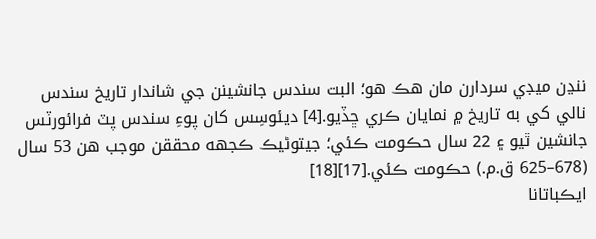ننڍن ميڊي سردارن مان هڪ هو؛ البت سندس جانشينن جي شاندار تاريخ سندس نالي کي به تاريخ ۾ نمايان ڪري ڇڏيو.[4] ديئوسِس کان پوءِ سندس پٽ فرائورٽس جانشين ٿيو ۽ 22 سال حڪومت ڪئي؛ جيتوڻيڪ ڪجهه محققن موجب هن 53 سال (678–625 ق.م.) حڪومت ڪئي.[17][18]
ايڪباتانا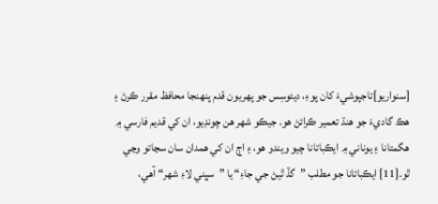[سنواريو]تاجپوشيءَ کان پوءِ، ديئوسِس جو پهريون قدم پنهنجا محافظ مقرر ڪرڻ ۽ هڪ گاديءَ جو هنڌ تعمير ڪرائڻ هو. جيڪو شهر هن چونڊيو، ان کي قديم فارسي ۾ هگمتانا ۽ يوناني ۾ ايڪباتانا چيو ويندو هو، ۽ اڄ ان کي ھمدان سان سڃاتو وڃي ٿو.[11] ايڪباتانا جو مطلب ”گڏ ٿيڻ جي جاءِ“ يا ”سڀني لاءِ شهر“ آهي،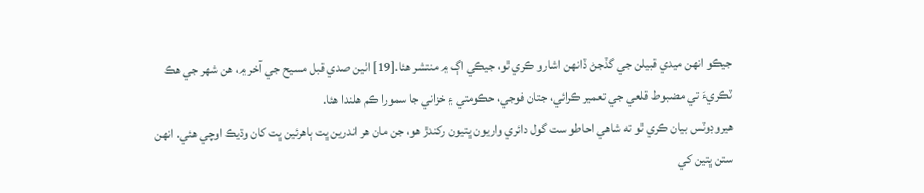جيڪو انهن ميدي قبيلن جي گڏجڻ ڏانهن اشارو ڪري ٿو، جيڪي اڳ ۾ منتشر هئا.[19] اٺين صدي قبل مسيح جي آخر ۾، هن شهر جي هڪ ٽڪريءَ تي مضبوط قلعي جي تعمير ڪرائي، جتان فوجي، حڪومتي ۽ خزاني جا سمورا ڪم هلندا هئا.
ھيروڊوٽس بيان ڪري ٿو ته شاهي احاطو ست گول دائري واريون ڀتيون رکندڙ هو، جن مان هر اندرين ڀت ٻاهرئين ڀت کان وڌيڪ اوچي هئي. انهن ستن ڀتين کي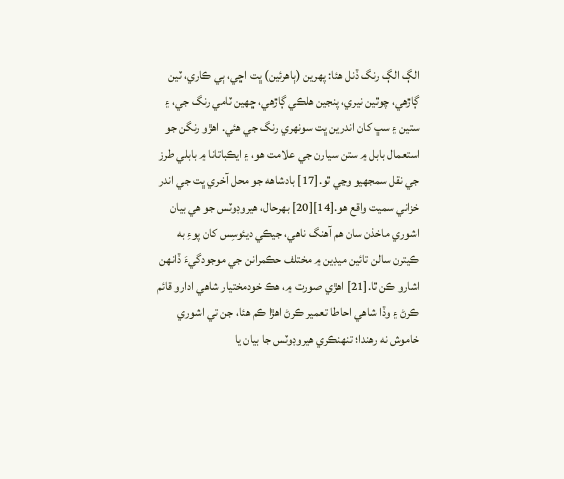الڳ الڳ رنگ ڏنل هئا: پهرين (ٻاهرئين) ڀت اڇي، ٻي ڪاري، ٽين ڳاڙهي، چوٿين نيري، پنجين هلڪي ڳاڙهي، ڇهين ٽامي رنگ جي، ۽ ستين ۽ سڀ کان اندرين ڀت سونھري رنگ جي هئي. اهڙو رنگن جو استعمال بابل ۾ ستن سيارن جي علامت هو، ۽ ايڪباتانا ۾ بابلي طرز جي نقل سمجهيو وڃي ٿو.[17] بادشاهه جو محل آخري ڀت جي اندر خزاني سميت واقع هو.[14][20] بهرحال، هيروڊوٽس جو هي بيان اشوري ماخذن سان هم آهنگ ناهي، جيڪي ديئوسِس کان پوءِ به ڪيترن سالن تائين ميڊين ۾ مختلف حڪمرانن جي موجودگيءَ ڏانهن اشارو ڪن ٿا.[21] اهڙي صورت ۾، هڪ خودمختيار شاهي ادارو قائم ڪرڻ ۽ وڏا شاهي احاطا تعمير ڪرڻ اهڙا ڪم هئا، جن تي اشوري خاموش نه رهندا؛ تنهنڪري هيروڊوٽس جا بيان يا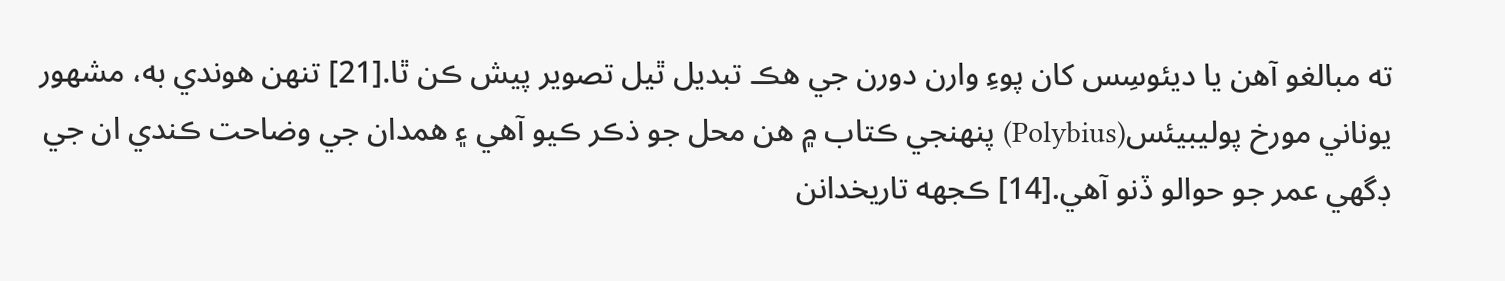ته مبالغو آهن يا ديئوسِس کان پوءِ وارن دورن جي هڪ تبديل ٿيل تصوير پيش ڪن ٿا.[21] تنهن هوندي به، مشهور يوناني مورخ پوليبيئس(Polybius) پنهنجي ڪتاب ۾ هن محل جو ذڪر ڪيو آهي ۽ همدان جي وضاحت ڪندي ان جي ڊگهي عمر جو حوالو ڏنو آهي.[14] ڪجهه تاريخدانن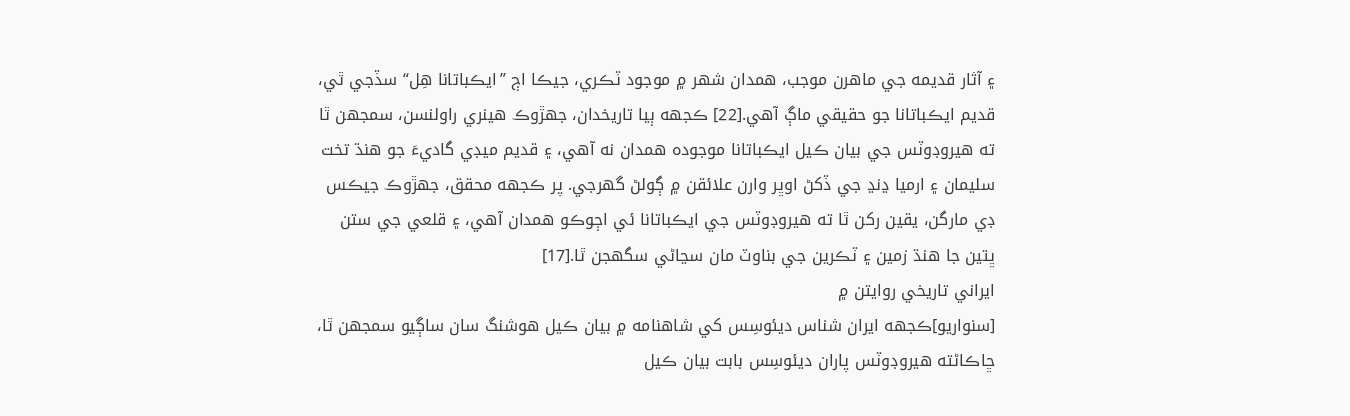۽ آثار قديمه جي ماهرن موجب، همدان شهر ۾ موجود ٽڪري، جيڪا اڄ ”ايڪباتانا هِل“ سڏجي ٿي، قديم ايڪباتانا جو حقيقي ماڳ آهي.[22] ڪجهه ٻيا تاريخدان، جهڙوڪ هينري راولنسن، سمجهن ٿا ته هيروڊوٽس جي بيان ڪيل ايڪباتانا موجوده همدان نه آهي، ۽ قديم ميڊي گاديءَ جو هنڌ تخت سليمان ۽ ارميا ڍنڍ جي ڏکڻ اوڀر وارن علائقن ۾ ڳولڻ گهرجي. پر ڪجهه محقق، جهڙوڪ جيڪس ڊي مارگن، يقين رکن ٿا ته هيروڊوٽس جي ايڪباتانا ئي اڄوڪو همدان آهي، ۽ قلعي جي ستن ڀتين جا هنڌ زمين ۽ ٽڪرين جي بناوٽ مان سڃاڻي سگهجن ٿا.[17]
ايراني تاريخي روايتن ۾
[سنواريو]ڪجهه ايران شناس ديئوسِس کي شاهنامه ۾ بيان ڪيل ھوشنگ سان ساڳيو سمجهن ٿا، ڇاڪاڻته ھيروڊوٽس پاران ديئوسِس بابت بيان ڪيل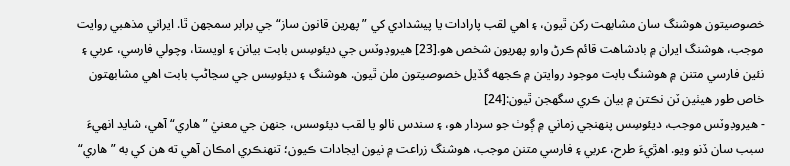خصوصيتون هوشنگ سان مشابهت رکن ٿيون، ۽ اهي لقب پارادات يا پيشدادي کي ”پهرين قانون ساز“ جي برابر سمجهن ٿا. ايراني مذهبي روايت موجب، هوشنگ ايران ۾ بادشاهت قائم ڪرڻ وارو پهريون شخص هو.[23] هيروڊوٽس جي ديئوسِس بابت بيانن ۽ اويستا، وچولي فارسي، عربي ۽ نئين فارسي متنن ۾ هوشنگ بابت موجود روايتن ۾ ڪجهه گڏيل خصوصيتون ملن ٿيون. هوشنگ ۽ ديئوسِس جي سڃاڻپ بابت اهي مشابهتون خاص طور هيٺين ٽن نڪتن ۾ بيان ڪري سگهجن ٿيون:[24]
- هيروڊوٽس موجب، ديئوسِس پنهنجي زماني ۾ ڳوٺ جو سردار هو، ۽ سندس نالو يا لقب ديئوسس، جنهن جي معنيٰ ”هاري“ آهي، شايد انهيءَ سبب سان ڏنو ويو. اهڙيءَ طرح، عربي ۽ فارسي متنن موجب، هوشنگ زراعت ۾ نيون ايجادات ڪيون؛ تنهنڪري امڪان آهي ته هن کي به ”هاري“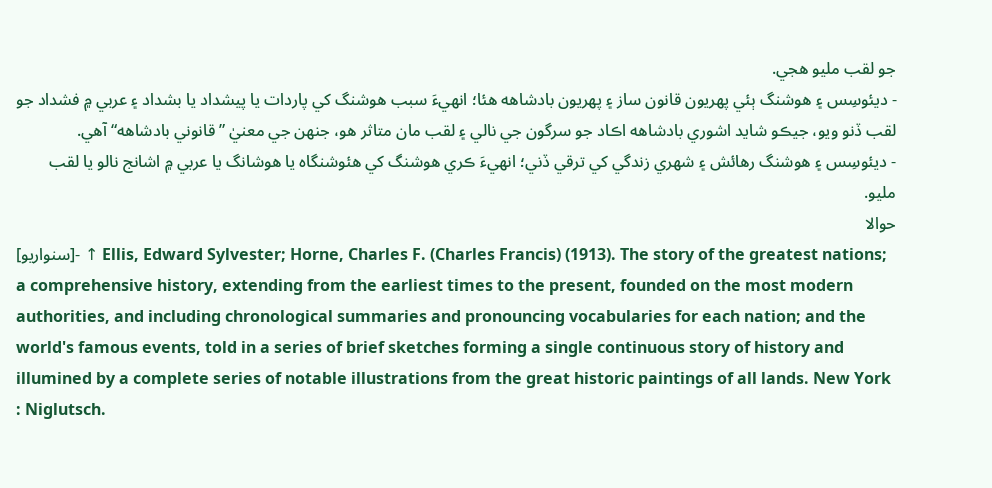جو لقب مليو هجي.
- ديئوسِس ۽ هوشنگ ٻئي پهريون قانون ساز ۽ پهريون بادشاهه هئا؛ انهيءَ سبب هوشنگ کي پاردات يا پيشداد يا بشداد ۽ عربي ۾ فشداد جو لقب ڏنو ويو، جيڪو شايد اشوري بادشاهه اڪاد جو سرگون جي نالي ۽ لقب مان متاثر هو، جنهن جي معنيٰ ”قانوني بادشاهه“ آهي.
- ديئوسِس ۽ هوشنگ رهائش ۽ شهري زندگي کي ترقي ڏني؛ انهيءَ ڪري هوشنگ کي ھئوشنگاہ يا ھوشانگ يا عربي ۾ اشانج نالو يا لقب مليو.
حوالا
[سنواريو]- ↑ Ellis, Edward Sylvester; Horne, Charles F. (Charles Francis) (1913). The story of the greatest nations; a comprehensive history, extending from the earliest times to the present, founded on the most modern authorities, and including chronological summaries and pronouncing vocabularies for each nation; and the world's famous events, told in a series of brief sketches forming a single continuous story of history and illumined by a complete series of notable illustrations from the great historic paintings of all lands. New York : Niglutsch.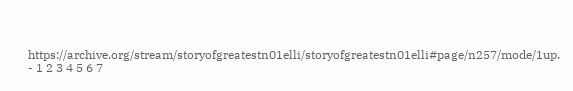https://archive.org/stream/storyofgreatestn01elli/storyofgreatestn01elli#page/n257/mode/1up.
- 1 2 3 4 5 6 7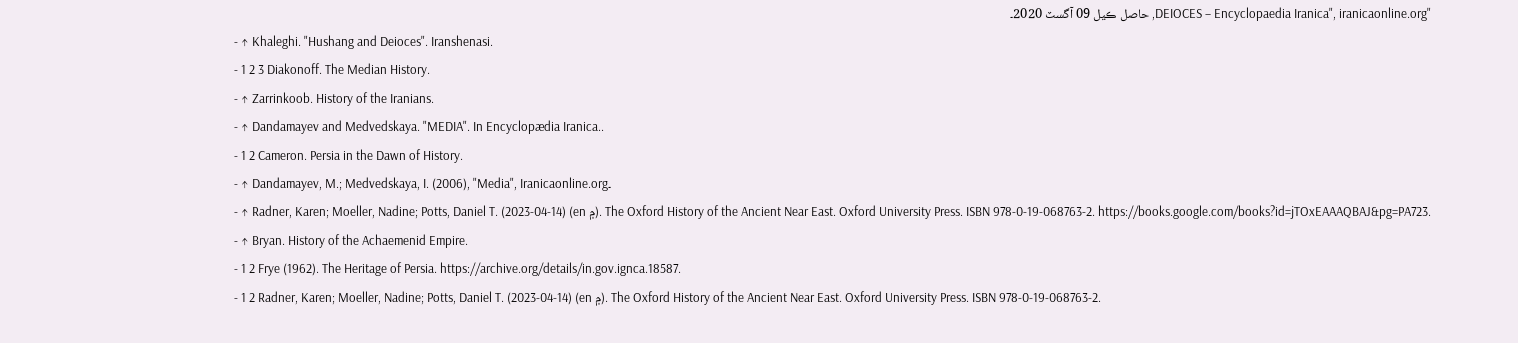"DEIOCES – Encyclopaedia Iranica", iranicaonline.org, حاصل ڪيل 09 آگسٽ 2020۔
- ↑ Khaleghi. "Hushang and Deioces". Iranshenasi.
- 1 2 3 Diakonoff. The Median History.
- ↑ Zarrinkoob. History of the Iranians.
- ↑ Dandamayev and Medvedskaya. "MEDIA". In Encyclopædia Iranica..
- 1 2 Cameron. Persia in the Dawn of History.
- ↑ Dandamayev, M.; Medvedskaya, I. (2006), "Media", Iranicaonline.org۔
- ↑ Radner, Karen; Moeller, Nadine; Potts, Daniel T. (2023-04-14) (en ۾). The Oxford History of the Ancient Near East. Oxford University Press. ISBN 978-0-19-068763-2. https://books.google.com/books?id=jTOxEAAAQBAJ&pg=PA723.
- ↑ Bryan. History of the Achaemenid Empire.
- 1 2 Frye (1962). The Heritage of Persia. https://archive.org/details/in.gov.ignca.18587.
- 1 2 Radner, Karen; Moeller, Nadine; Potts, Daniel T. (2023-04-14) (en ۾). The Oxford History of the Ancient Near East. Oxford University Press. ISBN 978-0-19-068763-2.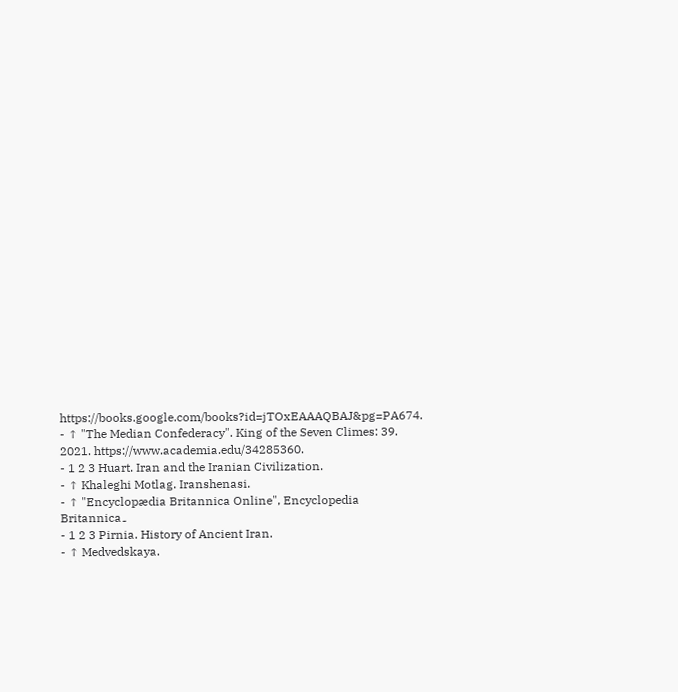https://books.google.com/books?id=jTOxEAAAQBAJ&pg=PA674.
- ↑ "The Median Confederacy". King of the Seven Climes: 39. 2021. https://www.academia.edu/34285360.
- 1 2 3 Huart. Iran and the Iranian Civilization.
- ↑ Khaleghi Motlag. Iranshenasi.
- ↑ "Encyclopædia Britannica Online", Encyclopedia Britannica۔
- 1 2 3 Pirnia. History of Ancient Iran.
- ↑ Medvedskaya.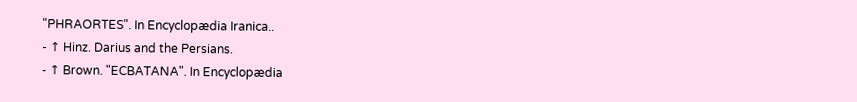"PHRAORTES". In Encyclopædia Iranica..
- ↑ Hinz. Darius and the Persians.
- ↑ Brown. "ECBATANA". In Encyclopædia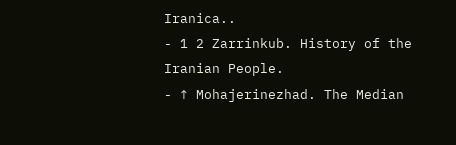Iranica..
- 1 2 Zarrinkub. History of the Iranian People.
- ↑ Mohajerinezhad. The Median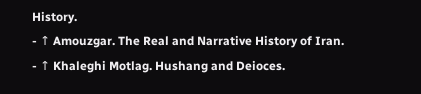History.
- ↑ Amouzgar. The Real and Narrative History of Iran.
- ↑ Khaleghi Motlag. Hushang and Deioces.